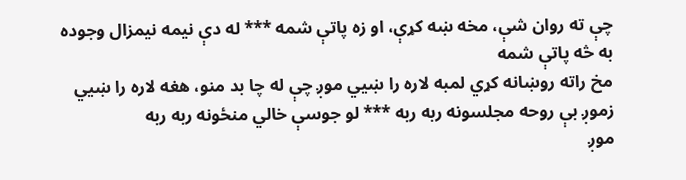چې ته روان شې، مخه ښه کړې، او زه پاتې شمه *** له دې نیمه نیمزال وجوده به څه پاتې شمه
مخ راته روښانه کړي لمبه لاره را ښيي موږ چې له چا بد منو، هغه لاره را ښيي
زموږ بې روحه مجلسونه ربه ربه *** لو جوسې خالي منځونه ربه ربه
موږ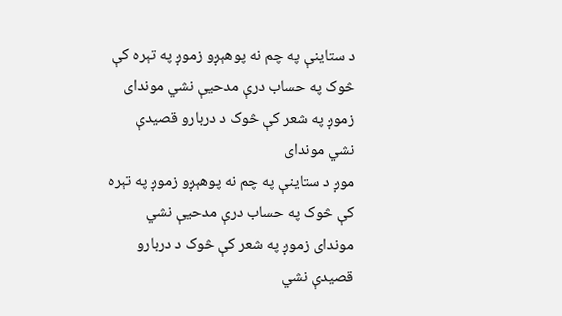د ستاینې په چم نه پوهېږو زموږ په تېره کې څوک په حساب درې مدحیې نشي موندای زموږ په شعر کې څوک د دربارو قصیدې نشي موندای
موږ د ستاینې په چم نه پوهېږو زموږ په تېره کې څوک په حساب درې مدحیې نشي موندای زموږ په شعر کې څوک د دربارو قصیدې نشي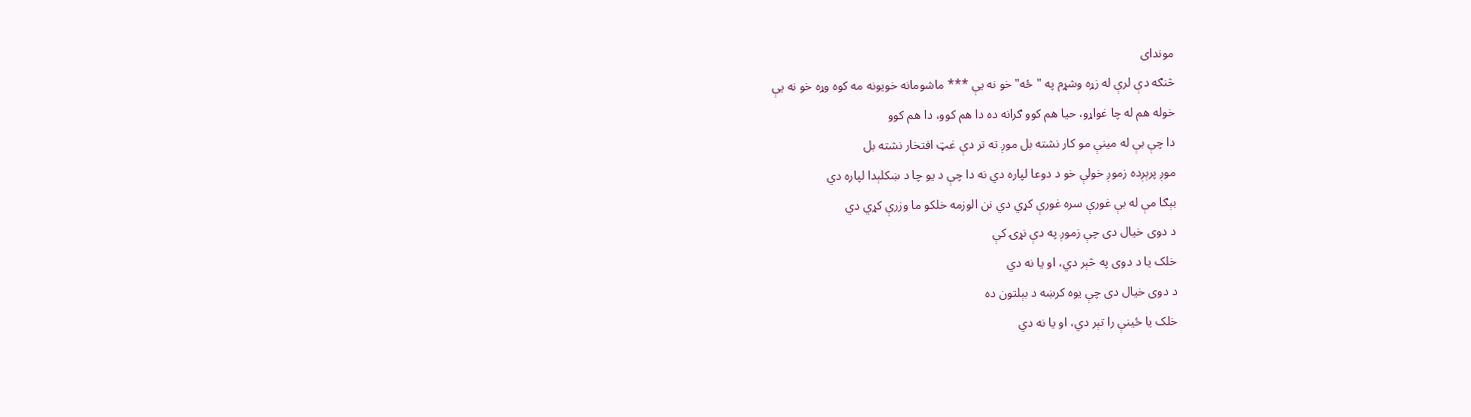موندای
څنګه دې لرې له زړه وشړم په "ځه" خو نه یې *** ماشومانه خویونه مه کوه وړه خو نه یې
خوله هم له چا غواړو، حیا هم کوو ګرانه ده دا هم کوو، دا هم کوو
دا چې بې له مینې مو کار نشته بل موږ ته تر دې غټ افتخار نشته بل
موږ پرېږده زموږ خولې خو د دوعا لپاره دي نه دا چې د یو چا د ښکلېدا لپاره دي
بېګا مې له بې غورې سره غورې کړي دي نن الوزمه خلکو ما وزرې کړي دي
د دوی خیال دی چې زموږ په دې نړۍ کې
خلک یا د دوی په څېر دي، او یا نه دي
د دوی خیال دی چې یوه کرښه د بېلتون ده
خلک یا ځینې را تېر دي، او یا نه دي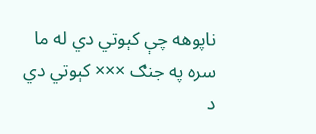ناپوهه چې کېوتي دي له ما سره په جنګ ××× کېوتي دي د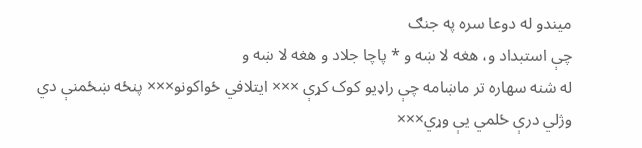میندو له دوعا سره په جنګ
چې استبداد و، هغه لا ښه و * پاچا جلاد و هغه لا ښه و
له شنه سهاره تر ماښامه چې راډیو کوک کړې ××× ایتلافي ځواکونو××× پنځه ښځمنې دي وژلي درې ځلمي یې وړي×××